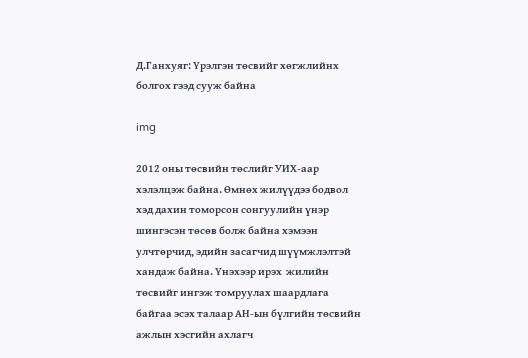Д.Ганхуяг: Үрэлгэн төсвийг хөгжлийнх болгох гээд сууж байна

img

2012 оны төсвийн төслийг УИХ-аар хэлэлцэж байна. Өмнөх жилүүдээ бодвол хэд дахин томорсон сонгуулийн үнэр шингэсэн төсөв болж байна хэмээн улчтөрчид, эдийн засагчид шүүмжлэлтэй хандаж байна. Үнэхээр ирэх  жилийн төсвийг ингэж томруулах шаардлага байгаа эсэх талаар АН-ын бүлгийн төсвийн ажлын хэсгийн ахлагч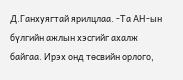Д.Ганхуягтай ярилцлаа. -Та АН-ын бүлгийн ажлын хэсгийг ахалж байгаа. Ирэх онд төсвийн орлого,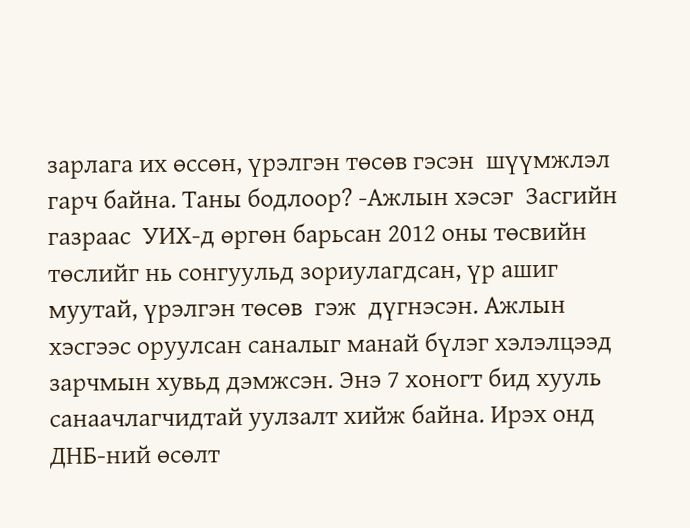зарлага их өссөн, үрэлгэн төсөв гэсэн  шүүмжлэл гарч байна. Таны бодлоор? -Ажлын хэсэг  Засгийн газраас  УИХ-д өргөн барьсан 2012 оны төсвийн төслийг нь сонгуульд зориулагдсан, үр ашиг муутай, үрэлгэн төсөв  гэж  дүгнэсэн. Ажлын хэсгээс оруулсан саналыг манай бүлэг хэлэлцээд зарчмын хувьд дэмжсэн. Энэ 7 хоногт бид хууль санаачлагчидтай уулзалт хийж байна. Ирэх онд ДНБ-ний өсөлт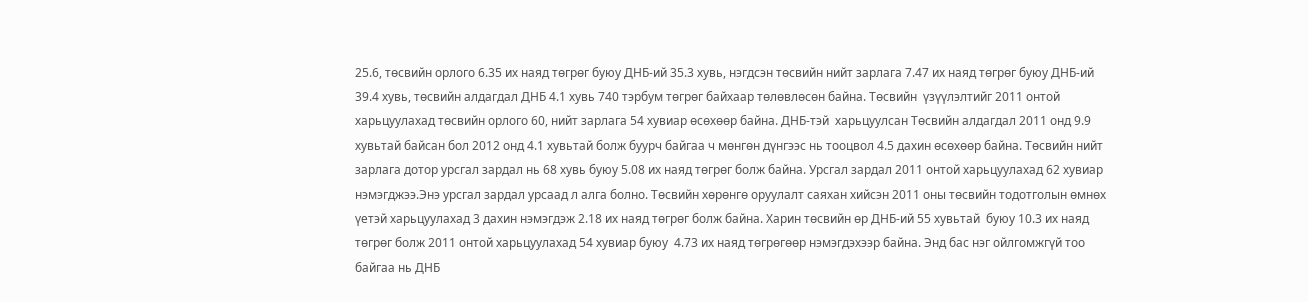25.6, төсвийн орлого 6.35 их наяд төгрөг буюу ДНБ-ий 35.3 хувь, нэгдсэн төсвийн нийт зарлага 7.47 их наяд төгрөг буюу ДНБ-ий 39.4 хувь, төсвийн алдагдал ДНБ 4.1 хувь 740 тэрбум төгрөг байхаар төлөвлөсөн байна. Төсвийн  үзүүлэлтийг 2011 онтой харьцуулахад төсвийн орлого 60, нийт зарлага 54 хувиар өсөхөөр байна. ДНБ-тэй  харьцуулсан Төсвийн алдагдал 2011 онд 9.9 хувьтай байсан бол 2012 онд 4.1 хувьтай болж буурч байгаа ч мөнгөн дүнгээс нь тооцвол 4.5 дахин өсөхөөр байна. Төсвийн нийт зарлага дотор урсгал зардал нь 68 хувь буюу 5.08 их наяд төгрөг болж байна. Урсгал зардал 2011 онтой харьцуулахад 62 хувиар нэмэгджээ.Энэ урсгал зардал урсаад л алга болно. Төсвийн хөрөнгө оруулалт саяхан хийсэн 2011 оны төсвийн тодотголын өмнөх үетэй харьцуулахад 3 дахин нэмэгдэж 2.18 их наяд төгрөг болж байна. Харин төсвийн өр ДНБ-ий 55 хувьтай  буюу 10.3 их наяд төгрөг болж 2011 онтой харьцуулахад 54 хувиар буюу  4.73 их наяд төгрөгөөр нэмэгдэхээр байна. Энд бас нэг ойлгомжгүй тоо байгаа нь ДНБ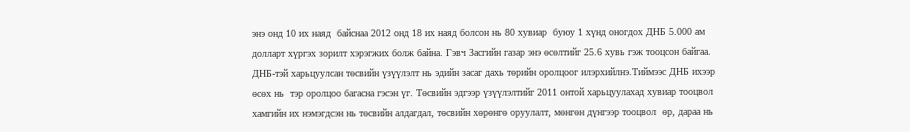энэ онд 10 их наяд  байснаа 2012 онд 18 их наяд болсон нь 80 хувиар  буюу 1 хүнд оногдох ДНБ 5.000 ам долларт хүргэх зорилт хэрэгжих болж байна. Гэвч Засгийн газар энэ өсөлтийг 25.6 хувь гэж тооцсон байгаа.  ДНБ-тэй харьцуулсан төсвийн үзүүлэлт нь эдийн засаг дахь төрийн оролцоог илэрхийлнэ.Тиймээс ДНБ ихээр өсөх нь  тэр оролцоо багасна гэсэн үг. Төсвийн эдгээр үзүүлэлтийг 2011 онтой харьцуулахад хувиар тооцвол хамгийн их нэмэгдсэн нь төсвийн алдагдал, төсвийн хөрөнгө оруулалт, мөнгөн дүнгээр тооцвол  өр, дараа нь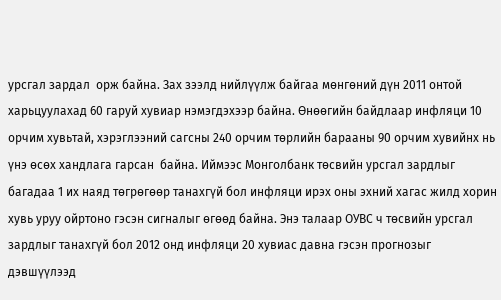урсгал зардал  орж байна. Зах зээлд нийлүүлж байгаа мөнгөний дүн 2011 онтой харьцуулахад 60 гаруй хувиар нэмэгдэхээр байна. Өнөөгийн байдлаар инфляци 10 орчим хувьтай, хэрэглээний сагсны 240 орчим төрлийн барааны 90 орчим хувийнх нь үнэ өсөх хандлага гарсан  байна. Иймээс Монголбанк төсвийн урсгал зардлыг багадаа 1 их наяд төгрөгөөр танахгүй бол инфляци ирэх оны эхний хагас жилд хорин хувь уруу ойртоно гэсэн сигналыг өгөөд байна. Энэ талаар ОУВС ч төсвийн урсгал зардлыг танахгүй бол 2012 онд инфляци 20 хувиас давна гэсэн прогнозыг дэвшүүлээд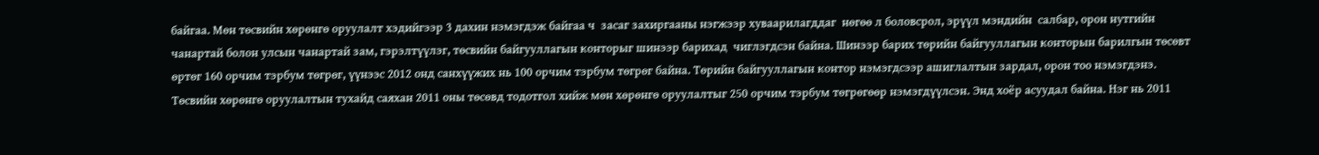байгаа. Мөн төсвийн хөрөнгө оруулалт хэдийгээр 3 дахин нэмэгдэж байгаа ч  засаг захиргааны нэгжээр хуваарилагддаг  нөгөө л боловсрол, эрүүл мэндийн  салбар, орон нутгийн чанартай болон улсын чанартай зам, гэрэлтүүлэг, төсвийн байгууллагын конторыг шинээр барихад  чиглэгдсэн байна. Шинээр барих төрийн байгууллагын конторын барилгын төсөвт өртөг 160 орчим тэрбум төгрөг, үүнээс 2012 онд санхүүжих нь 100 орчим тэрбум төгрөг байна. Төрийн байгууллагын контор нэмэгдсээр ашиглалтын зардал, орон тоо нэмэгдэнэ. Төсвийн хөрөнгө оруулалтын тухайд саяхан 2011 оны төсөвд тодотгол хийж мөн хөрөнгө оруулалтыг 250 орчим тэрбум төгрөгөөр нэмэгдүүлсэн. Энд хоёр асуудал байна. Нэг нь 2011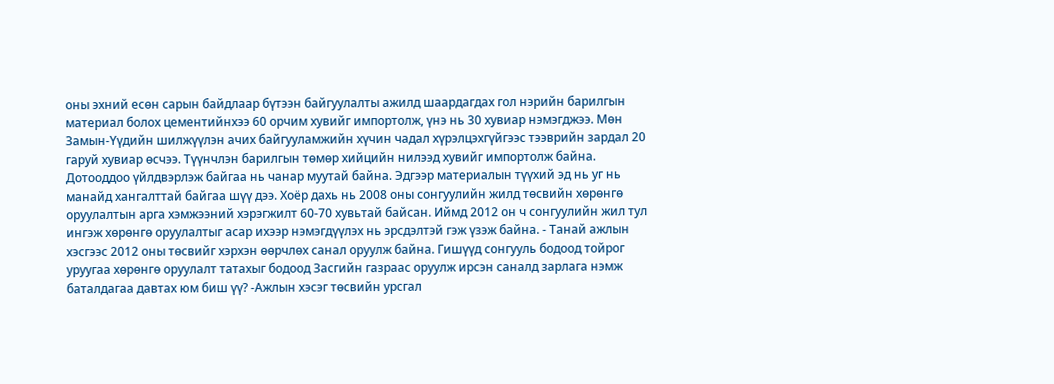оны эхний есөн сарын байдлаар бүтээн байгуулалты ажилд шаардагдах гол нэрийн барилгын материал болох цементийнхээ 60 орчим хувийг импортолж, үнэ нь 30 хувиар нэмэгджээ. Мөн Замын-Үүдийн шилжүүлэн ачих байгууламжийн хүчин чадал хүрэлцэхгүйгээс тээврийн зардал 20 гаруй хувиар өсчээ. Түүнчлэн барилгын төмөр хийцийн нилээд хувийг импортолж байна. Дотооддоо үйлдвэрлэж байгаа нь чанар муутай байна. Эдгээр материалын түүхий эд нь уг нь манайд хангалттай байгаа шүү дээ. Хоёр дахь нь 2008 оны сонгуулийн жилд төсвийн хөрөнгө оруулалтын арга хэмжээний хэрэгжилт 60-70 хувьтай байсан. Иймд 2012 он ч сонгуулийн жил тул ингэж хөрөнгө оруулалтыг асар ихээр нэмэгдүүлэх нь эрсдэлтэй гэж үзэж байна. - Танай ажлын хэсгээс 2012 оны төсвийг хэрхэн өөрчлөх санал оруулж байна. Гишүүд сонгууль бодоод тойрог уруугаа хөрөнгө оруулалт татахыг бодоод Засгийн газраас оруулж ирсэн саналд зарлага нэмж баталдагаа давтах юм биш үү? -Ажлын хэсэг төсвийн урсгал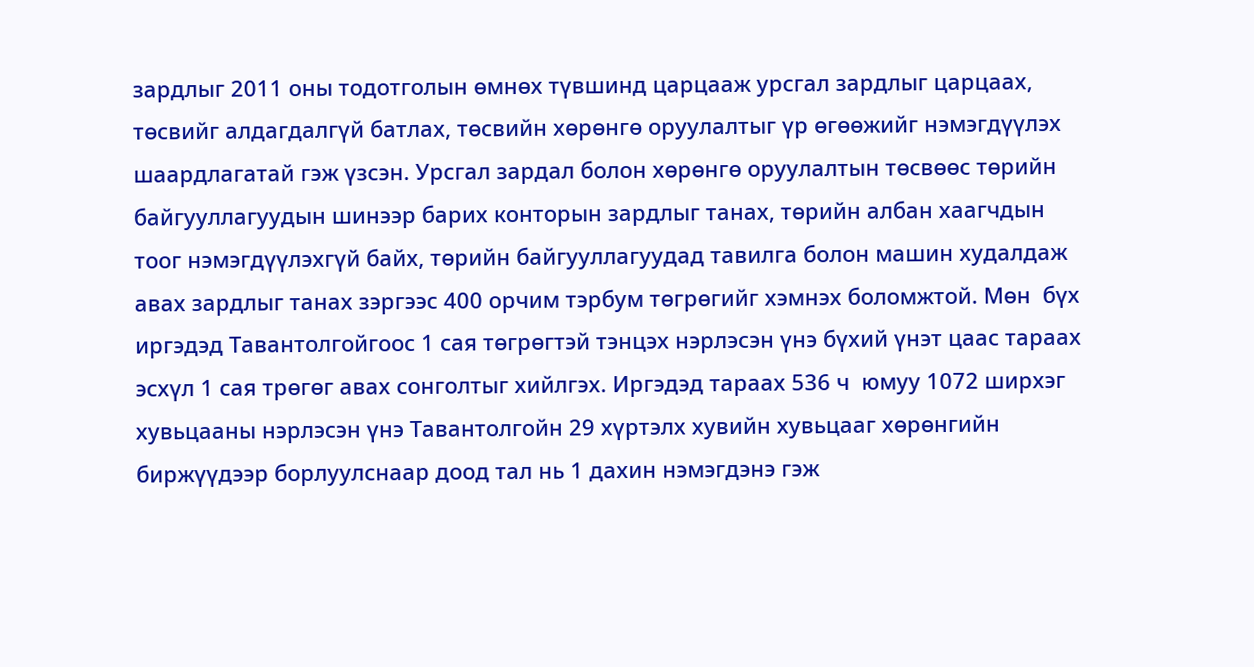зардлыг 2011 оны тодотголын өмнөх түвшинд царцааж урсгал зардлыг царцаах, төсвийг алдагдалгүй батлах, төсвийн хөрөнгө оруулалтыг үр өгөөжийг нэмэгдүүлэх шаардлагатай гэж үзсэн. Урсгал зардал болон хөрөнгө оруулалтын төсвөөс төрийн байгууллагуудын шинээр барих конторын зардлыг танах, төрийн албан хаагчдын тоог нэмэгдүүлэхгүй байх, төрийн байгууллагуудад тавилга болон машин худалдаж авах зардлыг танах зэргээс 400 орчим тэрбум төгрөгийг хэмнэх боломжтой. Мөн  бүх иргэдэд Тавантолгойгоос 1 сая төгрөгтэй тэнцэх нэрлэсэн үнэ бүхий үнэт цаас тараах эсхүл 1 сая трөгөг авах сонголтыг хийлгэх. Иргэдэд тараах 536 ч  юмуу 1072 ширхэг хувьцааны нэрлэсэн үнэ Тавантолгойн 29 хүртэлх хувийн хувьцааг хөрөнгийн биржүүдээр борлуулснаар доод тал нь 1 дахин нэмэгдэнэ гэж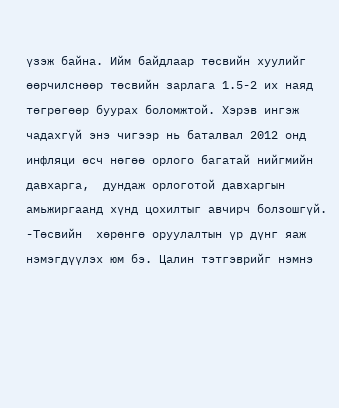үзэж байна. Ийм байдлаар төсвийн хуулийг өөрчилснөөр төсвийн зарлага 1.5-2 их наяд төгрөгөөр буурах боломжтой. Хэрэв ингэж чадахгүй энэ чигээр нь баталвал 2012 онд инфляци өсч нөгөө орлого багатай нийгмийн давхарга,  дундаж орлоготой давхаргын амьжиргаанд хүнд цохилтыг авчирч болзошгүй. -Төсвийн  хөрөнгө оруулалтын үр дүнг яаж нэмэгдүүлэх юм бэ. Цалин тэтгэврийг нэмнэ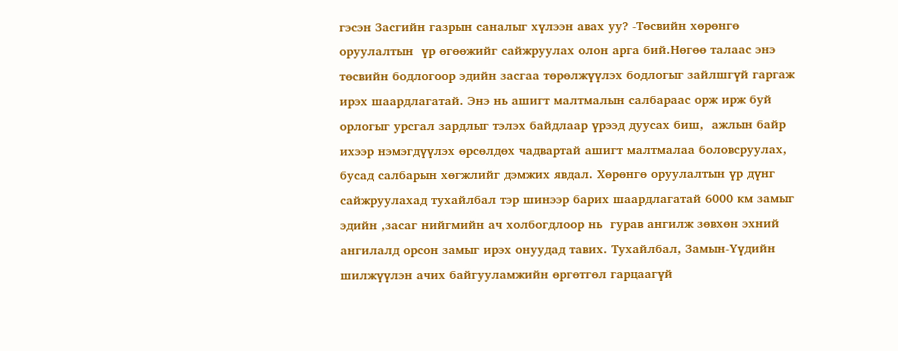гэсэн Засгийн газрын саналыг хүлээн авах уу? -Төсвийн хөрөнгө оруулалтын  үр өгөөжийг сайжруулах олон арга бий.Нөгөө талаас энэ төсвийн бодлогоор эдийн засгаа төрөлжүүлэх бодлогыг зайлшгүй гаргаж ирэх шаардлагатай. Энэ нь ашигт малтмалын салбараас орж ирж буй орлогыг урсгал зардлыг тэлэх байдлаар үрээд дуусах биш,  ажлын байр ихээр нэмэгдүүлэх өрсөлдөх чадвартай ашигт малтмалаа боловсруулах, бусад салбарын хөгжлийг дэмжих явдал. Хөрөнгө оруулалтын үр дүнг сайжруулахад тухайлбал тэр шинээр барих шаардлагатай 6000 км замыг эдийн ,засаг нийгмийн ач холбогдлоор нь  гурав ангилж зөвхөн эхний ангилалд орсон замыг ирэх онуудад тавих. Тухайлбал, Замын-Үүдийн шилжүүлэн ачих байгууламжийн өргөтгөл гарцаагүй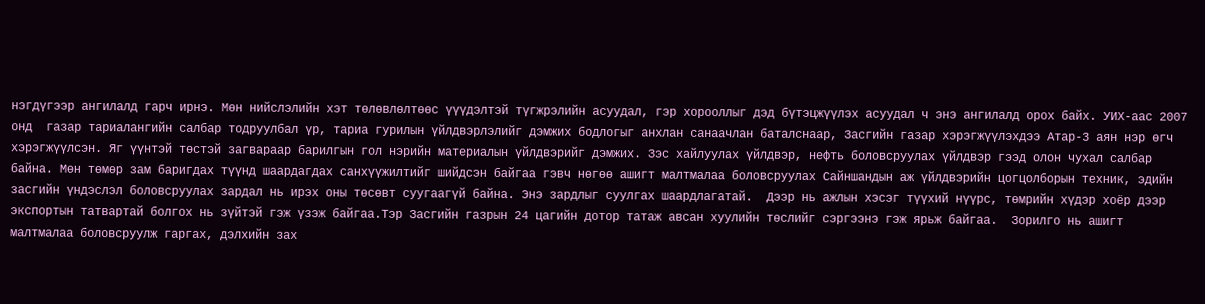нэгдүгээр ангилалд гарч ирнэ. Мөн нийслэлийн хэт төлөвлөлтөөс үүүдэлтэй түгжрэлийн асуудал, гэр хорооллыг дэд бүтэцжүүлэх асуудал ч энэ ангилалд орох байх. УИХ-аас 2007 онд  газар тариалангийн салбар тодруулбал үр, тариа гурилын үйлдвэрлэлийг дэмжих бодлогыг анхлан санаачлан баталснаар, Засгийн газар хэрэгжүүлэхдээ Атар-3 аян нэр өгч хэрэгжүүлсэн. Яг үүнтэй төстэй загвараар барилгын гол нэрийн материалын үйлдвэрийг дэмжих. Зэс хайлуулах үйлдвэр, нефть боловсруулах үйлдвэр гээд олон чухал салбар байна. Мөн төмөр зам баригдах түүнд шаардагдах санхүүжилтийг шийдсэн байгаа гэвч нөгөө ашигт малтмалаа боловсруулах Сайншандын аж үйлдвэрийн цогцолборын техник, эдийн засгийн үндэслэл боловсруулах зардал нь ирэх оны төсөвт суугаагүй байна. Энэ зардлыг суулгах шаардлагатай.  Дээр нь ажлын хэсэг түүхий нүүрс, төмрийн хүдэр хоёр дээр экспортын татвартай болгох нь зүйтэй гэж үзэж байгаа.Тэр Засгийн газрын 24 цагийн дотор татаж авсан хуулийн төслийг сэргээнэ гэж ярьж байгаа.  Зорилго нь ашигт малтмалаа боловсруулж гаргах, дэлхийн зах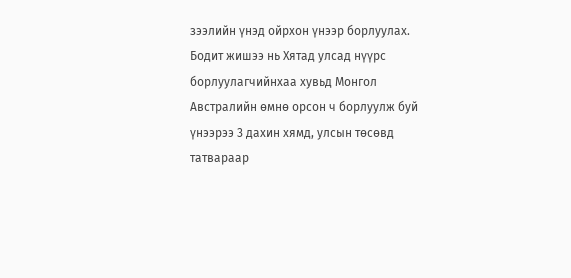зээлийн үнэд ойрхон үнээр борлуулах. Бодит жишээ нь Хятад улсад нүүрс борлуулагчийнхаа хувьд Монгол Австралийн өмнө орсон ч борлуулж буй үнээрээ 3 дахин хямд, улсын төсөвд татвараар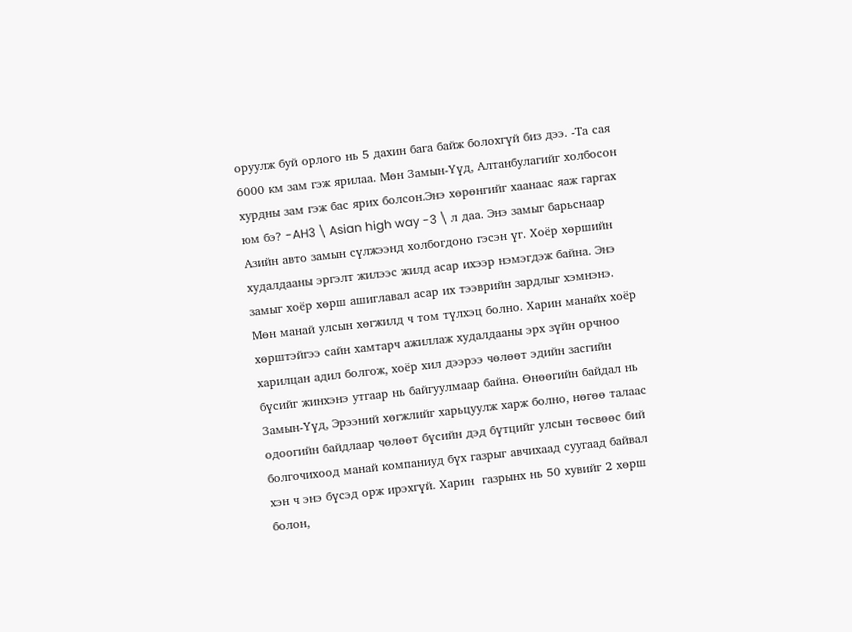оруулж буй орлого нь 5 дахин бага байж болохгүй биз дээ. -Та сая 6000 км зам гэж ярилаа. Мөн Замын-Үүд, Алтанбулагийг холбосон хурдны зам гэж бас ярих болсон.Энэ хөрөнгийг хаанаас яаж гаргах юм бэ? -AH3 \ Asian high way -3 \ л даа. Энэ замыг барьснаар Азийн авто замын сүлжээнд холбогдоно гэсэн үг. Хоёр хөршийн худалдааны эргэлт жилээс жилд асар ихээр нэмэгдэж байна. Энэ замыг хоёр хөрш ашиглавал асар их тээврийн зардлыг хэмнэнэ. Мөн манай улсын хөгжилд ч том түлхэц болно. Харин манайх хоёр хөрштэйгээ сайн хамтарч ажиллаж худалдааны эрх зүйн орчноо харилцан адил болгож, хоёр хил дээрээ чөлөөт эдийн засгийн бүсийг жинхэнэ утгаар нь байгуулмаар байна. Өнөөгийн байдал нь Замын-Үүд, Эрээний хөгжлийг харьцуулж харж болно, нөгөө талаас одоогийн байдлаар чөлөөт бүсийн дэд бүтцийг улсын төсвөөс бий болгочихоод манай компаниуд бүх газрыг авчихаад суугаад байвал хэн ч энэ бүсэд орж ирэхгүй. Харин  газрынх нь 50 хувийг 2 хөрш болон,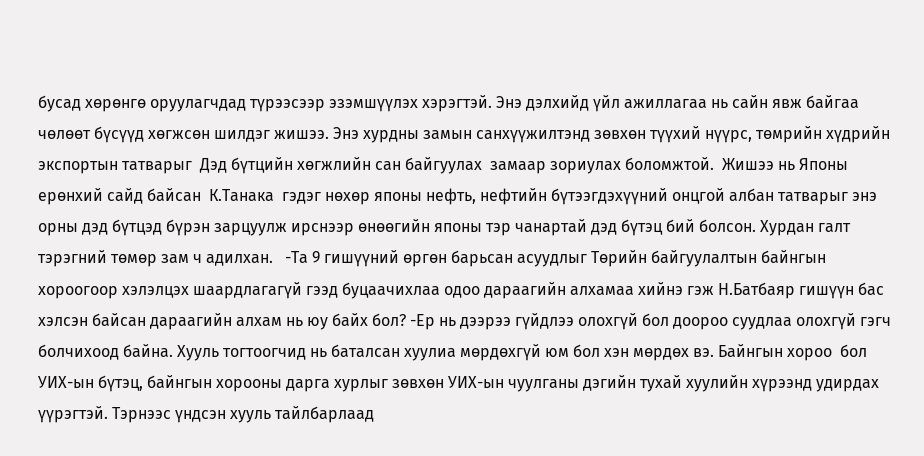бусад хөрөнгө оруулагчдад түрээсээр эзэмшүүлэх хэрэгтэй. Энэ дэлхийд үйл ажиллагаа нь сайн явж байгаа чөлөөт бүсүүд хөгжсөн шилдэг жишээ. Энэ хурдны замын санхүүжилтэнд зөвхөн түүхий нүүрс, төмрийн хүдрийн экспортын татварыг  Дэд бүтцийн хөгжлийн сан байгуулах  замаар зориулах боломжтой.  Жишээ нь Японы ерөнхий сайд байсан  К.Танака  гэдэг нөхөр японы нефть, нефтийн бүтээгдэхүүний онцгой албан татварыг энэ орны дэд бүтцэд бүрэн зарцуулж ирснээр өнөөгийн японы тэр чанартай дэд бүтэц бий болсон. Хурдан галт тэрэгний төмөр зам ч адилхан.   -Та 9 гишүүний өргөн барьсан асуудлыг Төрийн байгуулалтын байнгын хороогоор хэлэлцэх шаардлагагүй гээд буцаачихлаа одоо дараагийн алхамаа хийнэ гэж Н.Батбаяр гишүүн бас хэлсэн байсан дараагийн алхам нь юу байх бол? -Ер нь дээрээ гүйдлээ олохгүй бол доороо суудлаа олохгүй гэгч болчихоод байна. Хууль тогтоогчид нь баталсан хуулиа мөрдөхгүй юм бол хэн мөрдөх вэ. Байнгын хороо  бол УИХ-ын бүтэц, байнгын хорооны дарга хурлыг зөвхөн УИХ-ын чуулганы дэгийн тухай хуулийн хүрээнд удирдах үүрэгтэй. Тэрнээс үндсэн хууль тайлбарлаад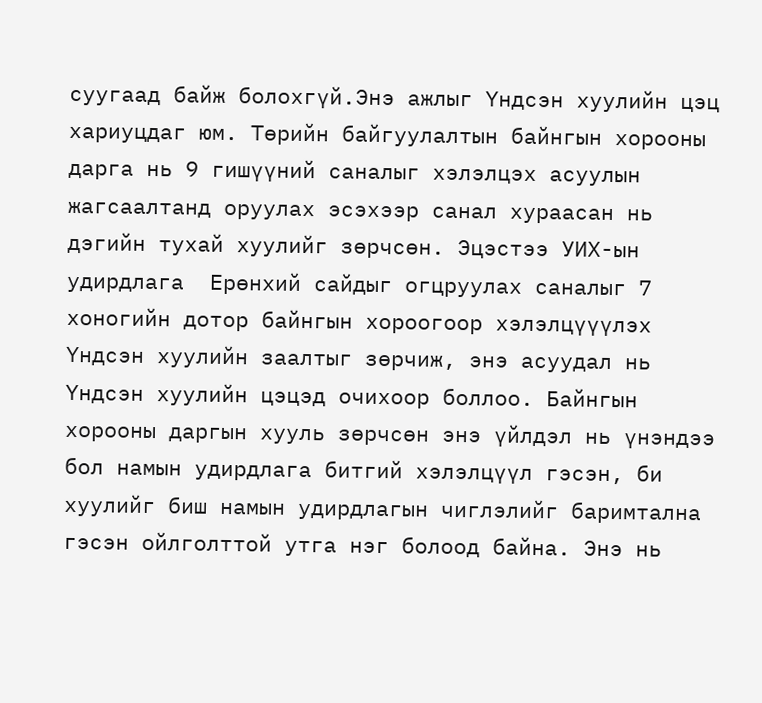суугаад байж болохгүй.Энэ ажлыг Үндсэн хуулийн цэц хариуцдаг юм. Төрийн байгуулалтын байнгын хорооны дарга нь 9 гишүүний саналыг хэлэлцэх асуулын жагсаалтанд оруулах эсэхээр санал хураасан нь дэгийн тухай хуулийг зөрчсөн. Эцэстээ УИХ-ын удирдлага  Ерөнхий сайдыг огцруулах саналыг 7 хоногийн дотор байнгын хороогоор хэлэлцүүүлэх Үндсэн хуулийн заалтыг зөрчиж, энэ асуудал нь Үндсэн хуулийн цэцэд очихоор боллоо. Байнгын хорооны даргын хууль зөрчсөн энэ үйлдэл нь үнэндээ бол намын удирдлага битгий хэлэлцүүл гэсэн, би хуулийг биш намын удирдлагын чиглэлийг баримтална гэсэн ойлголттой утга нэг болоод байна. Энэ нь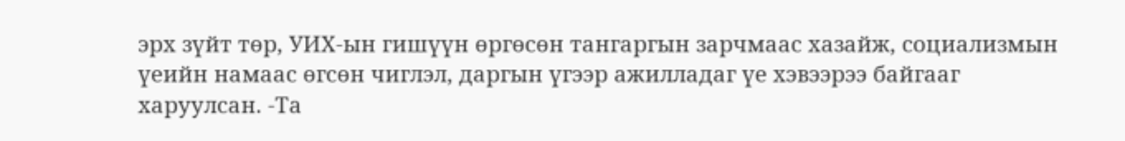эрх зүйт төр, УИХ-ын гишүүн өргөсөн тангаргын зарчмаас хазайж, социализмын үеийн намаас өгсөн чиглэл, даргын үгээр ажилладаг үе хэвээрээ байгааг харуулсан. -Та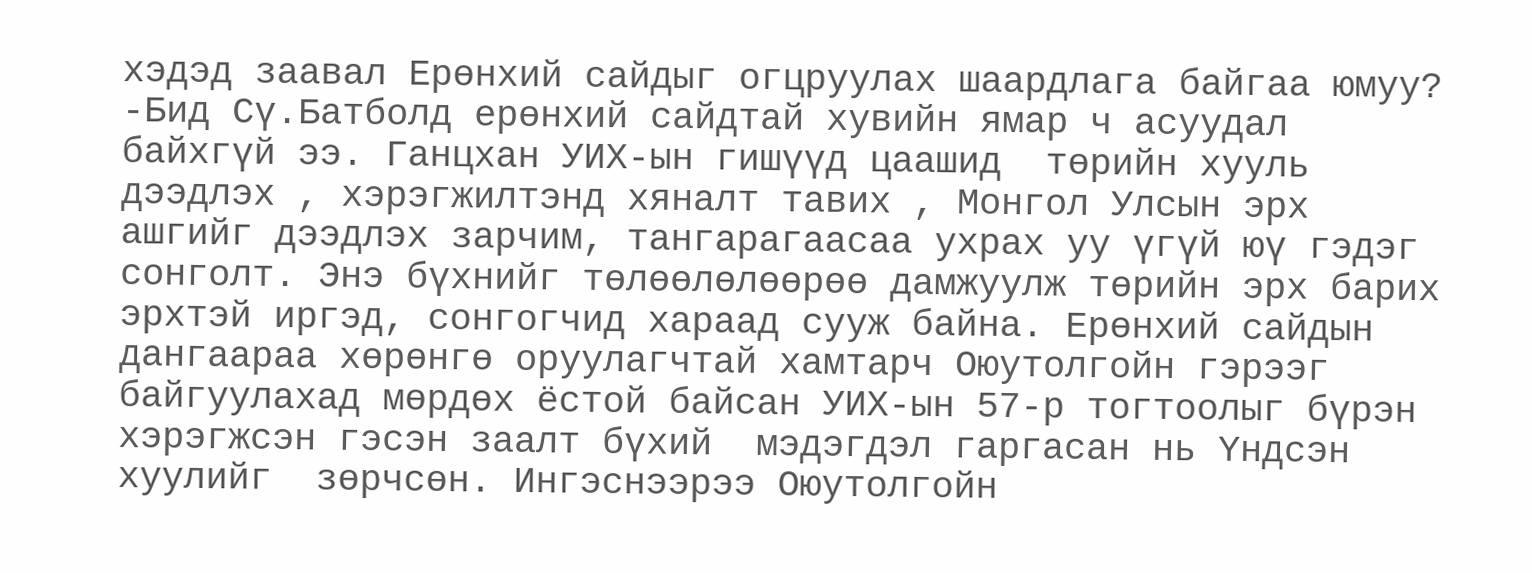хэдэд заавал Ерөнхий сайдыг огцруулах шаардлага байгаа юмуу? -Бид Сү.Батболд ерөнхий сайдтай хувийн ямар ч асуудал байхгүй ээ. Ганцхан УИХ-ын гишүүд цаашид  төрийн хууль дээдлэх , хэрэгжилтэнд хяналт тавих , Монгол Улсын эрх ашгийг дээдлэх зарчим, тангарагаасаа ухрах уу үгүй юү гэдэг сонголт. Энэ бүхнийг төлөөлөлөөрөө дамжуулж төрийн эрх барих эрхтэй иргэд, сонгогчид хараад сууж байна. Ерөнхий сайдын дангаараа хөрөнгө оруулагчтай хамтарч Оюутолгойн гэрээг байгуулахад мөрдөх ёстой байсан УИХ-ын 57-р тогтоолыг бүрэн хэрэгжсэн гэсэн заалт бүхий  мэдэгдэл гаргасан нь Үндсэн хуулийг  зөрчсөн. Ингэснээрээ Оюутолгойн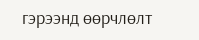гэрээнд өөрчлөлт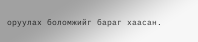оруулах боломжийг бараг хаасан.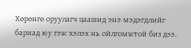Хөрөнгө оруулагч цаашид энэ мэдэгдлийг бариад юу гэж хэлэх нь ойлгомжтой биз дээ.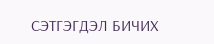СЭТГЭГДЭЛ БИЧИХ